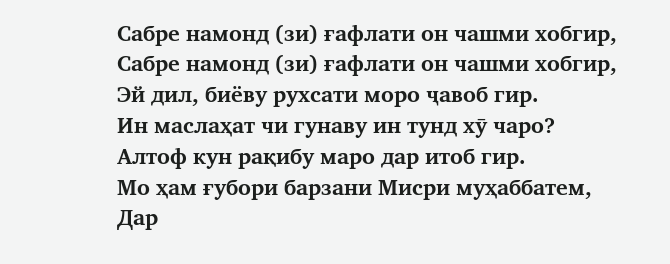Сабре намонд (зи) ғафлати он чашми хобгир,
Сабре намонд (зи) ғафлати он чашми хобгир,
Эй дил, биёву рухсати моро ҷавоб гир.
Ин маслаҳат чи гунаву ин тунд хӯ чаро?
Алтоф кун рақибу маро дар итоб гир.
Мо ҳам ғубори барзани Мисри муҳаббатем,
Дар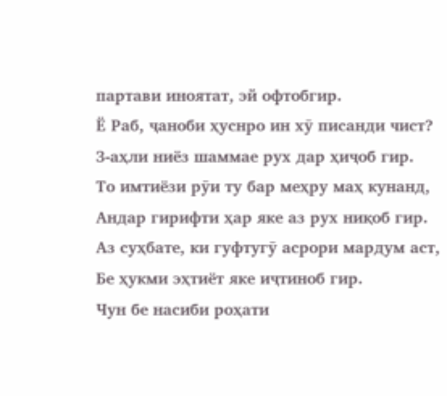партави иноятат, эй офтобгир.
Ё Раб, ҷаноби ҳуснро ин хӯ писанди чист?
З-аҳли ниёз шаммае рух дар ҳиҷоб гир.
То имтиёзи рӯи ту бар меҳру маҳ кунанд,
Андар гирифти ҳар яке аз рух ниқоб гир.
Аз суҳбате, ки гуфтугӯ асрори мардум аст,
Бе ҳукми эҳтиёт яке иҷтиноб гир.
Чун бе насиби роҳати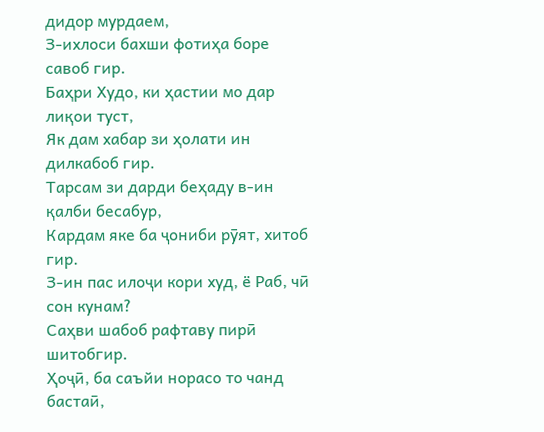дидор мурдаем,
З-ихлоси бахши фотиҳа боре савоб гир.
Баҳри Худо, ки ҳастии мо дар лиқои туст,
Як дам хабар зи ҳолати ин дилкабоб гир.
Тарсам зи дарди беҳаду в-ин қалби бесабур,
Кардам яке ба ҷониби рӯят, хитоб гир.
З-ин пас илоҷи кори худ, ё Раб, чӣ сон кунам?
Саҳви шабоб рафтаву пирӣ шитобгир.
Ҳоҷӣ, ба саъйи норасо то чанд бастаӣ,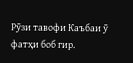Рӯзи тавофи Каъбаи ӯ фатҳи боб гир.